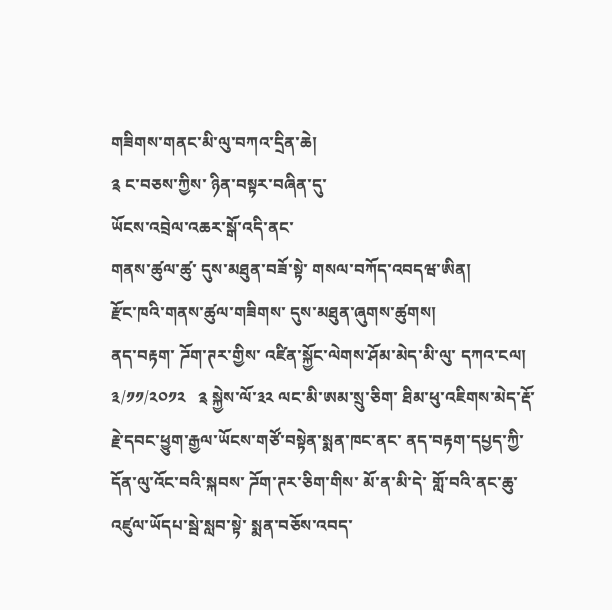གཟིགས་གནང་མི་ལུ་བཀའ་དྲིན་ཆེ།
༉ ང་བཅས་ཀྱིས་ ཉིན་བསྟར་བཞིན་དུ་
ཡོངས་འབྲེལ་འཆར་སྒོ་འདི་ནང་
གནས་ཚུལ་ཚུ་ དུས་མཐུན་བཟོ་སྟེ་ གསལ་བཀོད་འབདཝ་ཨིན།
རྫོང་ཁའི་གནས་ཚུལ་གཟིགས་ དུས་མཐུན་ཞུགས་ཚུགས།
ནད་བརྟག་ ཌོག་ཊར་གྱིས་ འཛིན་སྐྱོང་ལེགས་ཤོམ་མེད་མི་ལུ་ དཀའ་ངལ།
༣/༡༡/༢༠༡༢   ༉ སྐྱེས་ལོ་༣༢ ལང་མི་ཨམ་སྲུ་ཅིག་ ཐིམ་ཕུ་འཇིགས་མེད་རྡོ་རྗེ་དབང་ཕྱུག་རྒྱལ་ཡོངས་གཙོ་བསྟེན་སྨན་ཁང་ནང་ ནད་བརྟག་དཔྱད་ཀྱི་དོན་ལུ་འོང་བའི་སྐབས་ ཌོག་ཊར་ཅིག་གིས་ མོ་ན་མི་དེ་ གློ་བའི་ནང་ཆུ་འཛུལ་ཡོདཔ་སྦེ་སླབ་སྟེ་ སྨན་བཅོས་འབད་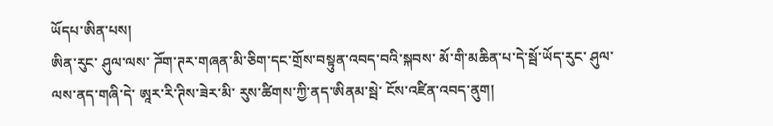ཡོདཔ་ཨིན་པས།
ཨིན་རུང་ ཤུལ་ལས་ ཌོག་ཊར་གཞན་མི་ཅིག་དང་གྲོས་བསྟུན་འབད་བའི་སྐབས་ མོ་གི་མཆིན་པ་དེ་སྦོ་ཡོད་རུང་ ཤུལ་ལས་ནད་གཞི་དེ་ ཨཱར་རི་ཊིས་ཟེར་མི་ རུས་ཚིགས་ཀྱི་ནད་ཨིནམ་སྦེ་ ངོས་འཛིན་འབད་ནུག།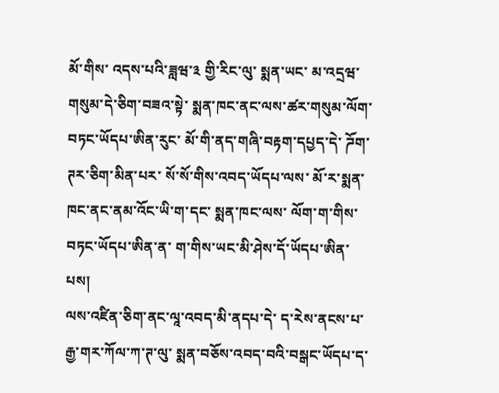མོ་གིས་ འདས་པའི་ཟླཝ་༣ གྱི་རིང་ལུ་ སྨན་ཡང་ མ་འདྲཝ་གསུམ་དེ་ཅིག་བཟའ་སྟེ་ སྨན་ཁང་ནང་ལས་ཚར་གསུམ་ལོག་བཏང་ཡོདཔ་ཨིན་རུང་ མོ་གི་ནད་གཞི་བརྟག་དཔྱད་དེ་ ཌོག་ཊར་ཅིག་མིན་པར་ སོ་སོ་གིས་འབད་ཡོདཔ་ལས་ མོ་ར་སྨན་ཁང་ནང་ནམ་འོང་ཡི་ག་དང་ སྨན་ཁང་ལས་ ལོག་ག་གིས་བཏང་ཡོདཔ་ཨིན་ན་ ག་གིས་ཡང་མི་ཤེས་དོ་ཡོདཔ་ཨིན་པས།
ལས་འཛིན་ཅིག་ནང་ལཱ་འབད་མི་ནདཔ་དེ་ ད་རེས་ནངས་པ་ རྒྱ་གར་ཀོལ་ཀ་ཊ་ལུ་ སྨན་བཅོས་འབད་བའི་བསྒང་ཡོདཔ་ད་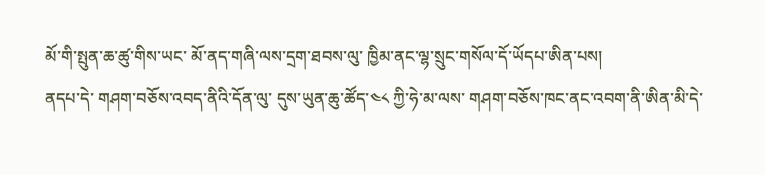མོ་གི་སྤུན་ཆ་ཚུ་གིས་ཡང་ མོ་ནད་གཞི་ལས་དྲག་ཐབས་ལུ་ ཁྱིམ་ནང་ལྷ་སྲུང་གསོལ་དོ་ཡོདཔ་ཨིན་པས།
ནདཔ་དེ་ གཤག་བཅོས་འབད་ནིའི་དོན་ལུ་ དུས་ཡུན་ཆུ་ཚོད་༤༨ ཀྱི་ཧེ་མ་ལས་ གཤག་བཅོས་ཁང་ནང་འབག་ནི་ཨིན་མི་དེ་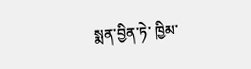སྨན་བྱིན་ཏེ་ ཁྱིམ་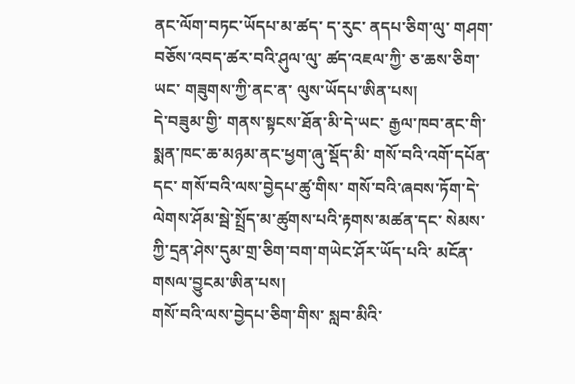ནང་ལོག་བཏང་ཡོདཔ་མ་ཚད་ ད་རུང་ ནདཔ་ཅིག་ལུ་ གཤག་བཅོས་འབད་ཚར་བའི་ཤུལ་ལུ་ ཚད་འཇལ་ཀྱི་ ཅ་ཆས་ཅིག་ཡང་ གཟུགས་ཀྱི་ནང་ན་ ལུས་ཡོདཔ་ཨིན་པས།
དེ་བཟུམ་གྱི་ གནས་སྟངས་ཐོན་མི་དེ་ཡང་ རྒྱལ་ཁབ་ནང་གི་སྨན་ཁང་ཆ་མཉམ་ནང་ཕྱག་ཞུ་སྡོད་མི་ གསོ་བའི་འགོ་དཔོན་དང་ གསོ་བའི་ལས་བྱེདཔ་ཚུ་གིས་ གསོ་བའི་ཞབས་ཏོག་དེ་ ལེགས་ཤོམ་སྦེ་སྤྲོད་མ་ཚུགས་པའི་རྟགས་མཚན་དང་ སེམས་ཀྱི་དྲན་ཤེས་དུམ་གྲ་ཅིག་བག་གཡེང་ཤོར་ཡོད་པའི་ མངོན་གསལ་བྱུངམ་ཨིན་པས།
གསོ་བའི་ལས་བྱེདཔ་ཅིག་གིས་ སླབ་མིའི་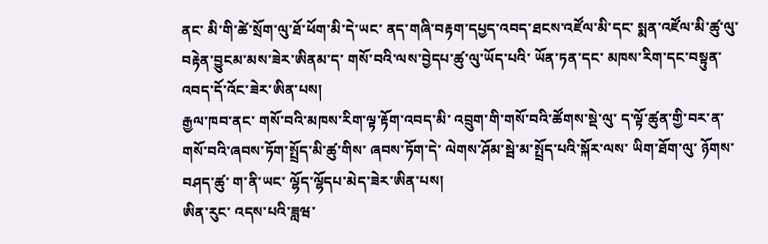ནང་ མི་གི་ཚེ་སྲོག་ལུ་ཐོ་ཕོག་མི་དེ་ཡང་ ནད་གཞི་བརྟག་དཔྱད་འབད་ཐངས་འཛོལ་མི་དང་ སྨན་འཛོལ་མི་ཚུ་ལུ་བརྟེན་བྱུངམ་མས་ཟེར་ཨིནམ་ད་ གསོ་བའི་ལས་བྱེདཔ་ཚུ་ལུ་ཡོད་པའི་ ཡོན་ཏན་དང་ མཁས་རིག་དང་བསྟུན་ འབད་དོ་འོང་ཟེར་ཨིན་པས།
རྒྱལ་ཁབ་ནང་ གསོ་བའི་མཁས་རིག་ལྟ་རྟོག་འབད་མི་ འབྲུག་གི་གསོ་བའི་ཚོགས་སྡེ་ལུ་ ད་ལྟོ་ཚུན་གྱི་བར་ན་ གསོ་བའི་ཞབས་ཏོག་སྤྲོད་མི་ཚུ་གིས་ ཞབས་ཏོག་དེ་ ལེགས་ཤོམ་སྦེ་མ་སྤྲོད་པའི་སྐོར་ལས་ ཡིག་ཐོག་ལུ་ ཉོགས་བཤད་ཚུ་ ག་ནི་ཡང་ ལྷོད་ལྷོདཔ་མེད་ཟེར་ཨིན་པས།
ཨིན་རུང་ འདས་པའི་ཟླཝ་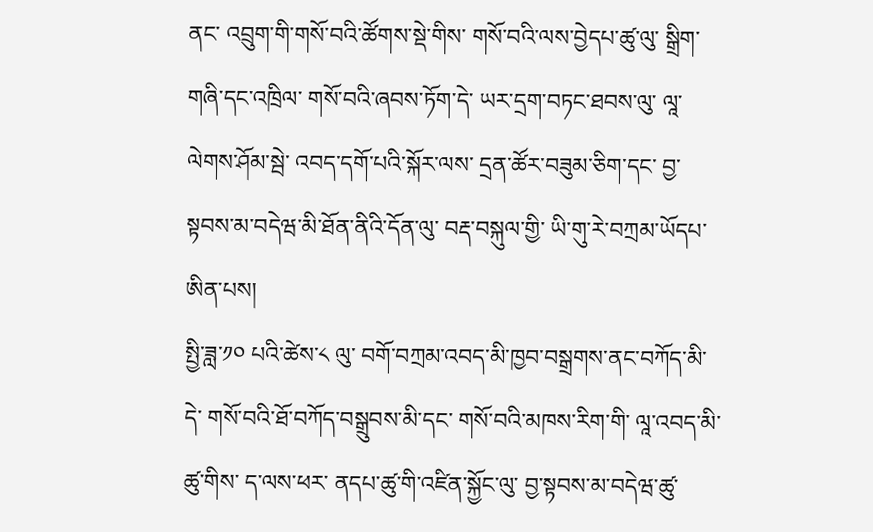ནང་ འབྲུག་གི་གསོ་བའི་ཚོགས་སྡེ་གིས་ གསོ་བའི་ལས་བྱེདཔ་ཚུ་ལུ་ སྒྲིག་གཞི་དང་འཁྲིལ་ གསོ་བའི་ཞབས་ཏོག་དེ་ ཡར་དྲག་བཏང་ཐབས་ལུ་ ལཱ་ལེགས་ཤོམ་སྦེ་ འབད་དགོ་པའི་སྐོར་ལས་ དྲན་ཚོར་བཟུམ་ཅིག་དང་ བྱ་སྟབས་མ་བདེཝ་མི་ཐོན་ནིའི་དོན་ལུ་ བརྡ་བསྐུལ་གྱི་ ཡི་གུ་རེ་བཀྲམ་ཡོདཔ་ཨིན་པས།
སྤྱི་ཟླ་༡༠ པའི་ཚེས་༨ ལུ་ བགོ་བཀྲམ་འབད་མི་ཁྱབ་བསྒྲགས་ནང་བཀོད་མི་དེ་ གསོ་བའི་ཐོ་བཀོད་བསྒྲུབས་མི་དང་ གསོ་བའི་མཁས་རིག་གི་ ལཱ་འབད་མི་ཚུ་གིས་ ད་ལས་ཕར་ ནདཔ་ཚུ་གི་འཛིན་སྐྱོང་ལུ་ བྱ་སྟབས་མ་བདེཝ་ཚུ་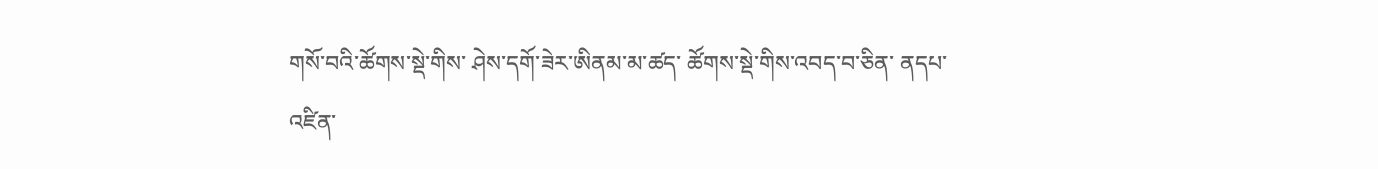གསོ་བའི་ཚོགས་སྡེ་གིས་ ཤེས་དགོ་ཟེར་ཨིནམ་མ་ཚད་ ཚོགས་སྡེ་གིས་འབད་བ་ཅིན་ ནདཔ་འཛིན་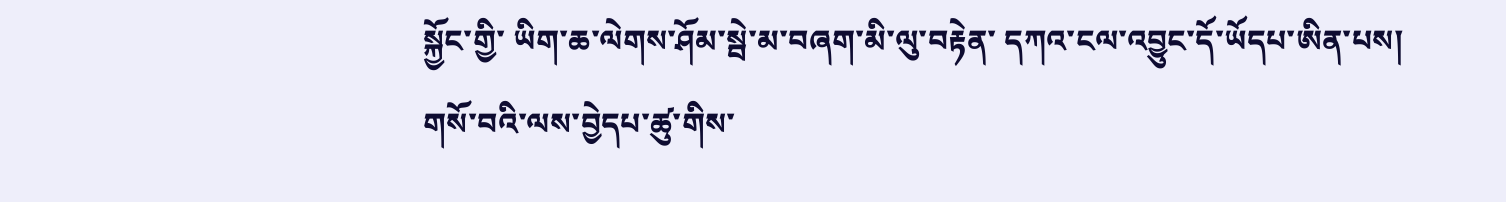སྐྱོང་གྱི་ ཡིག་ཆ་ལེགས་ཤོམ་སྦེ་མ་བཞག་མི་ལུ་བརྟེན་ དཀའ་ངལ་འབྱུང་དོ་ཡོདཔ་ཨིན་པས།
གསོ་བའི་ལས་བྱེདཔ་ཚུ་གིས་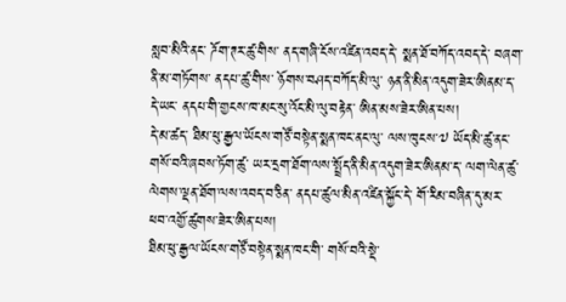སླབ་མིའི་ནང་ ཌོག་ཊར་ཚུ་གིས་ ནད་གཞི་ངོས་འཛིན་འབད་དེ་ སྨན་ཐོ་བཀོད་འབད་དེ་ བཞག་ནི་མ་གཏོགས་ ནདཔ་ཚུ་གིས་ ཉོགས་བཤད་བཀོད་མི་ལུ་ ཉན་ནི་མིན་འདུག་ཟེར་ཨིནམ་ད་ དེ་ཡང་ ནདཔ་གི་གྱངས་ཁ་མང་སུ་འོང་མི་ལུ་བརྟེན་ ཨིན་མས་ཟེར་ཨིན་པས།
དེ་མ་ཚད་ ཐིམ་ཕུ་རྒྱལ་ཡོངས་གཙོ་བསྟེན་སྨན་ཁང་ནང་ལུ་ ལས་ཁུངས་༧ ཡོད་མི་ཚུ་ནང་ གསོ་བའི་ཞབས་ཏོག་ཚུ་ ཡར་དྲག་ཐོག་ལས་སྤྲོད་ནི་མིན་འདུག་ཟེར་ཨིནམ་ད་ ལག་ལེན་ཚུ་ལེགས་ལྡན་ཐོག་ལས་འབད་བ་ཅིན་ ནདཔ་ཚུལ་མིན་འཛིན་སྐྱོང་དེ་ གོ་རིམ་བཞིན་དུ་མར་ཕབ་འགྱོ་ཚུགས་ཟེར་ཨིན་པས།
ཐིམ་ཕུ་རྒྱལ་ཡོངས་གཙོ་བསྟེན་སྨན་ཁང་གི་ གསོ་བའི་སྡེ་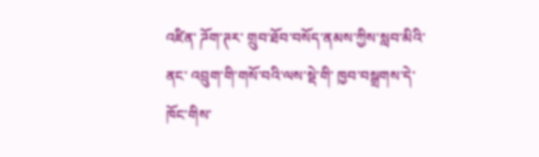འཛིན་ ཌོག་ཊར་ གྲུབ་ཐོབ་བསོད་ནམས་ཀྱིས་སླབ་མིའི་ནང་ འབྲུག་གི་གསོ་བའི་ལས་སྡེ་གི་ ཁྱབ་བསྒྲགས་དེ་ ཁོང་གིས་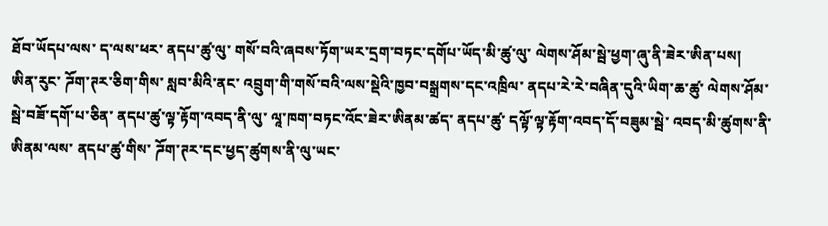ཐོབ་ཡོདཔ་ལས་ ད་ལས་ཕར་ ནདཔ་ཚུ་ལུ་ གསོ་བའི་ཞབས་ཏོག་ཡར་དྲག་བཏང་དགོཔ་ཡོད་མི་ཚུ་ལུ་ ལེགས་ཤོམ་སྦེ་ཕྱག་ཞུ་ནི་ཟེར་ཨིན་པས།
ཨིན་རུང་ ཌོག་ཊར་ཅིག་གིས་ སླབ་མིའི་ནང་ འབྲུག་གི་གསོ་བའི་ལས་སྡེའི་ཁྱབ་བསྒྲགས་དང་འཁྲིལ་ ནདཔ་རེ་རེ་བཞིན་དུའི་ཡིག་ཆ་ཚུ་ ལེགས་ཤོམ་སྦེ་བཟོ་དགོ་པ་ཅིན་ ནདཔ་ཚུ་ལྟ་རྟོག་འབད་ནི་ལུ་ ལཱ་ཁག་བཏང་འོང་ཟེར་ཨིནམ་ཚད་ ནདཔ་ཚུ་ དལྟོ་ལྟ་རྟོག་འབད་དོ་བཟུམ་སྦེ་ འབད་མི་ཚུགས་ནི་ཨིནམ་ལས་ ནདཔ་ཚུ་གིས་ ཌོག་ཊར་དང་ཕྱད་ཚུགས་ནི་ལུ་ཡང་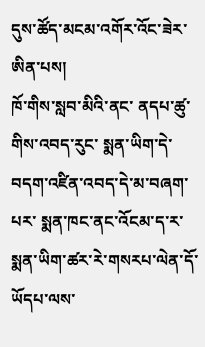དུས་ཚོད་མངམ་འགོར་འོང་ཟེར་ཨིན་པས།
ཁོ་གིས་སླབ་མིའི་ནང་ ནདཔ་ཚུ་གིས་འབད་རུང་ སྨན་ཡིག་དེ་ བདག་འཛིན་འབད་དེ་མ་བཞག་པར་ སྨན་ཁང་ནང་འོངམ་ད་ར་ སྨན་ཡིག་ཚར་རེ་གསརཔ་ལེན་དོ་ཡོདཔ་ལས་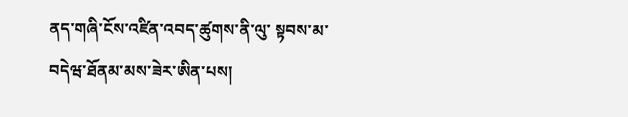ནད་གཞི་ངོས་འཛིན་འབད་ཚུགས་ནི་ལུ་ སྟབས་མ་བདེཝ་ཐོནམ་མས་ཟེར་ཨིན་པས།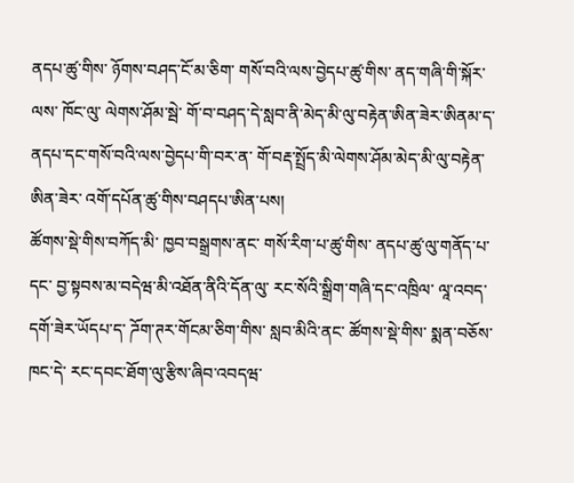ནདཔ་ཚུ་གིས་ ཉོགས་བཤད་ངོ་མ་ཅིག་ གསོ་བའི་ལས་བྱེདཔ་ཚུ་གིས་ ནད་གཞི་གི་སྐོར་ལས་ ཁོང་ལུ་ ལེགས་ཤོམ་སྦེ་ གོ་བ་བཤད་དེ་སླབ་ནི་མེད་མི་ལུ་བརྟེན་ཨིན་ཟེར་ཨིནམ་ད་ ནདཔ་དང་གསོ་བའི་ལས་བྱེདཔ་གི་བར་ན་ གོ་བརྡ་སྤྲོད་མི་ལེགས་ཤོམ་མེད་མི་ལུ་བརྟེན་ཨིན་ཟེར་ འགོ་དཔོན་ཚུ་གིས་བཤདཔ་ཨིན་པས།
ཚོགས་སྡེ་གིས་བཀོད་མི་ ཁྱབ་བསྒྲགས་ནང་ གསོ་རིག་པ་ཚུ་གིས་ ནདཔ་ཚུ་ལུ་གནོད་པ་དང་ བྱ་སྟབས་མ་བདེཝ་མི་འཐོན་ནིའི་དོན་ལུ་ རང་སོའི་སྒྲིག་གཞི་དང་འཁྲིལ་ ལཱ་འབད་དགོ་ཟེར་ཡོདཔ་ད་ ཌོག་ཊར་གོངམ་ཅིག་གིས་ སླབ་མིའི་ནང་ ཚོགས་སྡེ་གིས་ སྨན་བཅོས་ཁང་དེ་ རང་དབང་ཐོག་ལུ་རྩིས་ཞིབ་འབདཝ་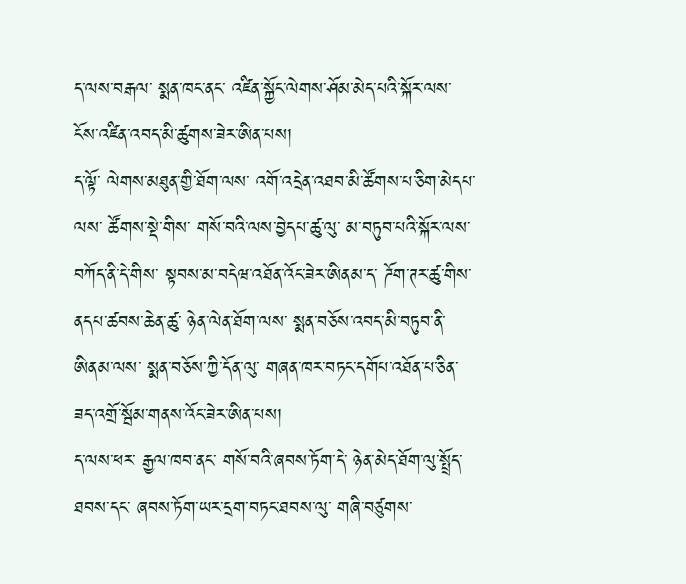ད་ལས་བརྒལ་ སྨན་ཁང་ནང་ འཛིན་སྐྱོང་ལེགས་ཤོམ་མེད་པའི་སྐོར་ལས་ ངོས་འཛིན་འབད་མི་ཚུགས་ཟེར་ཨིན་པས།
ད་ལྟོ་ ལེགས་མཐུན་གྱི་ཐོག་ལས་ འགོ་འདྲེན་འཐབ་མི་ཚོགས་པ་ཅིག་མེདཔ་ལས་ ཚོགས་སྡེ་གིས་ གསོ་བའི་ལས་བྱེདཔ་ཚུ་ལུ་ མ་བཏུབ་པའི་སྐོར་ལས་ བཀོད་ནི་དེ་གིས་ སྟབས་མ་བདེཝ་འཐོན་འོང་ཟེར་ཨིནམ་ད་ ཌོག་ཊར་ཚུ་གིས་ ནདཔ་ཚབས་ཆེན་ཚུ་ ཉེན་ལེན་ཐོག་ལས་ སྨན་བཅོས་འབད་མི་བཏུབ་ནི་ཨིནམ་ལས་ སྨན་བཅོས་ཀྱི་དོན་ལུ་ གཞན་ཁར་བཏང་དགོཔ་འཐོན་པ་ཅིན་ ཟད་འགྲོ་སྦོམ་གནས་འོང་ཟེར་ཨིན་པས།
ད་ལས་ཕར་ རྒྱལ་ཁབ་ནང་ གསོ་བའི་ཞབས་ཏོག་དེ་ ཉེན་མེད་ཐོག་ལུ་སྤྲོད་ཐབས་དང་ ཞབས་ཏོག་ཡར་དྲག་བཏང་ཐབས་ལུ་ གཞི་བཙུགས་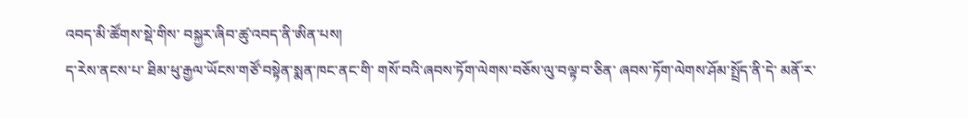འབད་མི་ཚོགས་སྡེ་གིས་ བསྐྱར་ཞིབ་ཚུ་འབད་ནི་ཨིན་པས།
ད་རེས་ནངས་པ་ ཐིམ་ཕུ་རྒྱལ་ཡོངས་གཙོ་བསྟེན་སྨན་ཁང་ནང་གི་ གསོ་བའི་ཞབས་ཏོག་ལེགས་བཅོས་ལུ་བལྟ་བ་ཅིན་ ཞབས་ཏོག་ལེགས་ཤོམ་སྤྲོད་ནི་དེ་ མནོ་ར་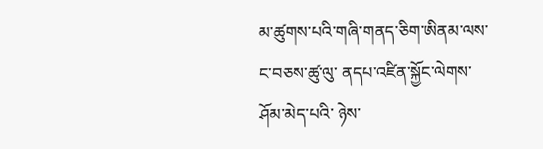མ་ཚུགས་པའི་གཞི་གནད་ཅིག་ཨིནམ་ལས་ ང་བཅས་ཚུ་ལུ་ ནདཔ་འཛིན་སྐྱོང་ལེགས་ཤོམ་མེད་པའི་ ཉེས་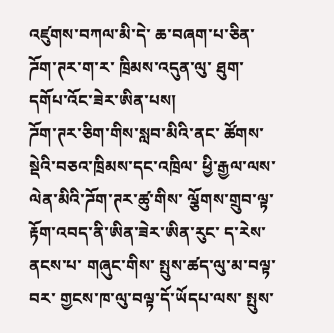འཛུགས་བཀལ་མི་དེ་ ཆ་བཞག་པ་ཅིན་ ཌོག་ཊར་ག་ར་ ཁྲིམས་འདུན་ལུ་ ཐུག་དགོཔ་འོང་ཟེར་ཨིན་པས།
ཌོག་ཊར་ཅིག་གིས་སླབ་མིའི་ནང་ ཚོགས་སྡེའི་བཅའ་ཁྲིམས་དང་འཁྲིལ་ ཕྱི་རྒྱལ་ལས་ལེན་མིའི་ཌོག་ཊར་ཚུ་གིས་ ལྕོགས་གྲུབ་ལྟ་རྟོག་འབད་ནི་ཨིན་ཟེར་ཨིན་རུང་ ད་རེས་ནངས་པ་ གཞུང་གིས་ སྤུས་ཚད་ལུ་མ་བལྟ་བར་ གྱངས་ཁ་ལུ་བལྟ་དོ་ཡོདཔ་ལས་ སྤུས་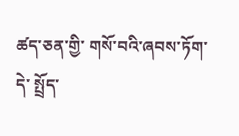ཚད་ཅན་གྱི་ གསོ་བའི་ཞབས་ཏོག་དེ་ སྤྲོད་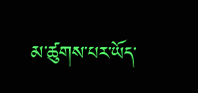མ་ཚུགས་པར་ཡོད་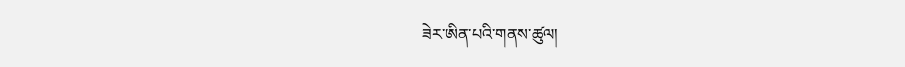ཟེར་ཨིན་པའི་གནས་ཚུལ།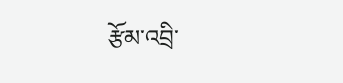རྩོམ་འབྲི་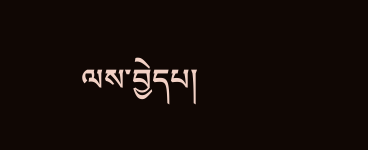ལས་བྱེདཔ།